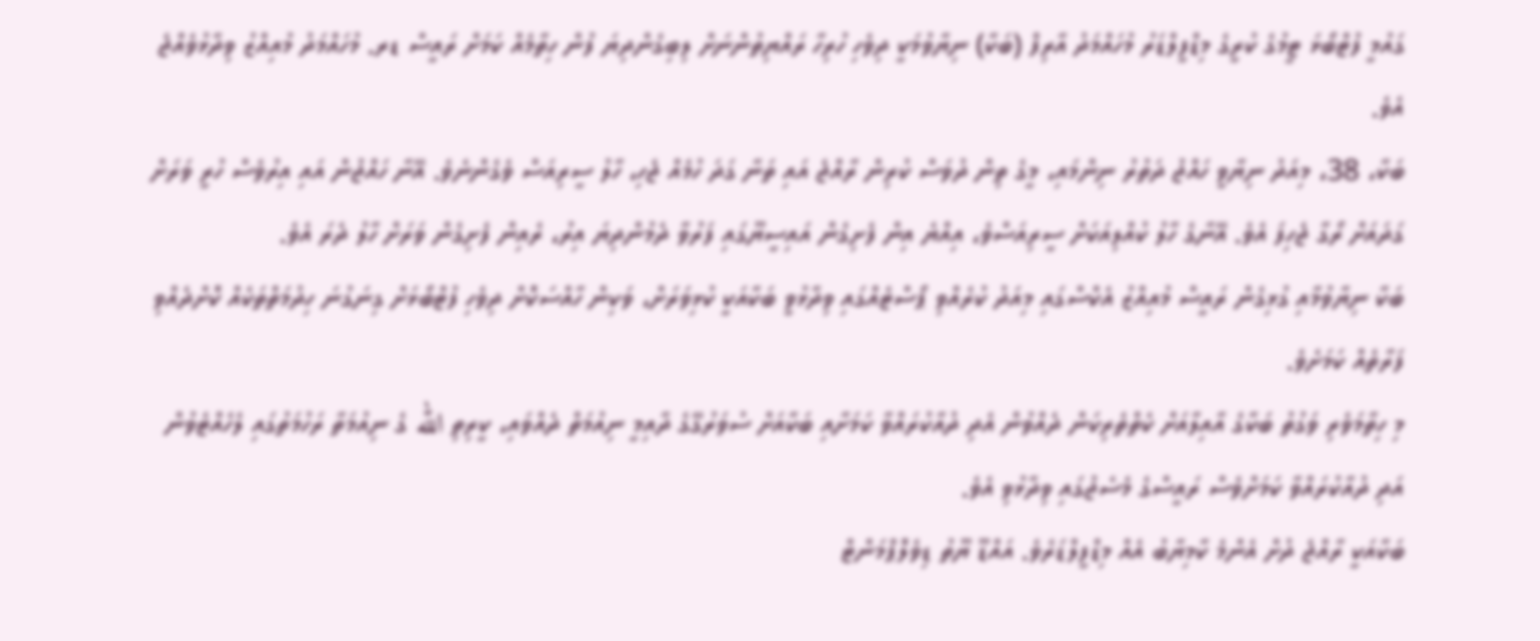ގައުމީ ފުޓްބޯޅަ ޓީމުގެ ކުރީގެ މިޑްފީލްޑަރު މުހައްމަދު އާރިފް (ބަކާ) ނިޔާވުމަކީ ދިވެހި ހުރިހާ ރައްޔިތުންނަށް ލިބިގެންދިޔަ ފުން ހިތާމެއް ކަމަށް ރައީސް ޑރ. މުހައްމަދު މުއިއްޒު ވިދާޅުވެއްޖެ އެވެ.
ބަކާ، 38، މިއަދު ނިޔާވީ ހައްޖު ދަތުރު ނިންމައި، މީގެ ތިން ދުވަސް ކުރިން ރާއްޖެ އައި ތަނާ ގަދަ ހުމެއް ޖެހި، ހާލު ސީރިއަސް ވެގެންނެވެ. އޭނާ ހައްޖުން އައި އިރުވެސް ހުރީ ވަރަށް ގަދައަށް ރޯގާ ޖެހިފަ އެވެ. އޭނާގެ ހާލު ކުއްލިއަކަށް ސީރިއަސްވެ، އިއްޔެ އިން ފެށިގެން އައިސީޔޫގައި ފަރުވާ ދެމުންދިޔަ އިރު، ރެއިން ފެށިގެން ވަރަށް ހާލު ދެރަ އެވެ.
ބަކާ ނިޔާވުމާއި ގުޅިގެން ރައީސް މުއިއްޒު އެކްސްގައި މިއަދު ކުރެއްވި ޕޯސްޓެއްގައި ވިދާޅުވީ ބަކާއަކީ ކުޅިވަރަށް، ވަކިން ހާއްސަކޮށް ދިވެހި ފުޓްބޯޅަށް ގިނަގުނަ ހިދުމަތްތަކެއް ކޮށްދެއްވި ފަރާތެއް ކަމަށެވެ.
މި ހިތާމަވެރި ވަގުތު ބަކާގެ އާއިލާއަށް ކެތްތެރިކަން ދެއްވުން އެދި ދުއާކުރައްވާ ކަމަށާއި ބަކާއަށް ސުވަރުގޭގެ ދާއިމީ ނިއުމަތް ދެއްވައި، ކީރިތި الله ގެ ނިއުމަތާ ރަހުމަތުގައި ލެހެއްޓެވުން އަދި ދުއާކުރައްވާ ކަމަށްވެސް ރައީސްގެ މެސެޖުގައި ވިދާޅުވި އެވެ.
ބަކާއަކީ ރާއްޖެ ދުށް އެންމެ ކާމިޔާބު އެއް މިޑްފީލްޑަރެވެ. އައްޑޫ ޔޫތު ޑިވެލޮޕްމަންޓް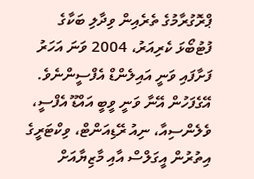ޕްރޮގުރާމުގެ ތެރެއިން ވިދާލި ބަކާގެ ފުޓުބޯޅަ ކެރިއަރު، 2004 ވަނަ އަހަރު ފަށާފައި ވަނީ އައިލެންޑް އެފްސީންނެވެ. އޭގެފަހުން އޭނާ ވަނީ ވީބީ އައްޑޫ އެފްސީ، ވެލެންސިއާ، ނިއު ރޭޑިއަންޓް، ވިކްޓަރީގެ އިތުރުން އީގަލްސް އާއި މާޒިޔާއަށް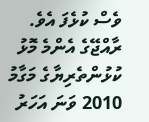ވެސް ކުޅެފަ އެވެ.
ރާއްޖޭގެ އެންމެ މޮޅު ކުޅުންތެރިޔާގެ މަގާމު 2010 ވަނަ އަހަރު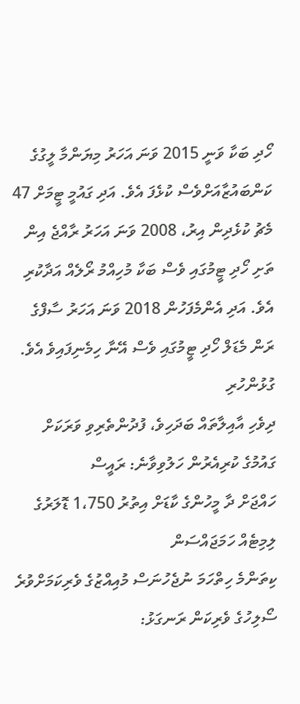ހޯދި ބަކާ ވަނީ 2015 ވަނަ އަހަރު މިޔަންމާ ލީގުގެ ކަންބައުޒާއަށްވެސް ކުޅެފަ އެވެ. އަދި ގައުމީ ޓީމަށް 47 މެޗު ކުޅެދިން އިރު، 2008 ވަނަ އަހަރު ރާއްޖެ އިން ތަށި ހޯދި ޓީމުގައި ވެސް ބަކާ މުހިއްމު ރޯލެއް އަދާކުރި އެވެ. އަދި އެންމެފަހުން 2018 ވަނަ އަހަރު ސާފްގެ ރަން މެޑަލް ހޯދި ޓީމުގައި ވެސް އޭނާ ހިމެނިފައިވެ އެވެ.
ގުޅުންހުރި
ދިވެހި އާއިލާތައް ބަދަހިވެ، ފުދުންތެރިވި ވަރަކަށް ގައުމުގެ ކުރިއެރުން ހަލުވިވާނެ: ރައީސް
ހައްޖަށް ދާ މީހުންގެ ކާޑަށް އިތުރު 1،750 ޑޮލަރުގެ ލިމިޓެއް ހަމަޖައްސަން
ކިތަންމެ ހިތްހަމަ ނުޖެހުނަސް މުއިއްޒުގެ ވެރިކަމަށްވުރެ ސޯލިހުގެ ވެރިކަން ރަނގަޅު: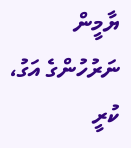ޔާމީން
ނަރުހުންގެ އަގު، ކުރީ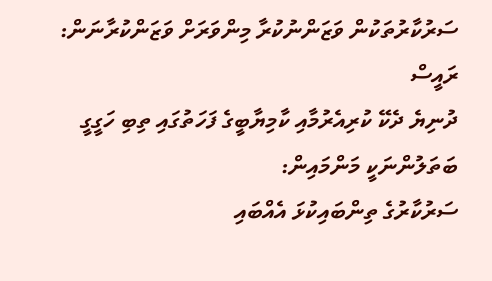ސަރުކާރުތަކުން ވަޒަންނުކުރާ މިންވަރަށް ވަޒަންކުރާނަން: ރައީސް
ދުނިޔެ ދެކޭ ކުރިއެރުމާއި ކާމިޔާބީގެ ފަހަތުގައި ތިބި ހަގީގީ ބަތަލުންނަކީ މަންމައިން:
ސަރުކާރުގެ ތިންބައިކުޅަ އެއްބައި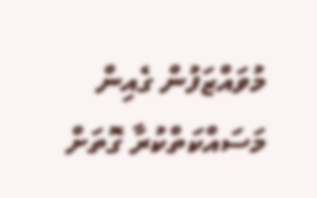މުވައްޒަފުން ގެއިން މަސައްކަތްކުރާ ގޮތަށް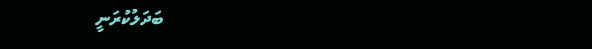ބަދަލުކުރަނީ